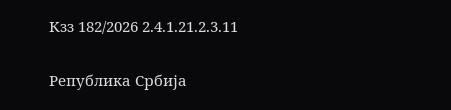Кзз 182/2026 2.4.1.21.2.3.11

Република Србија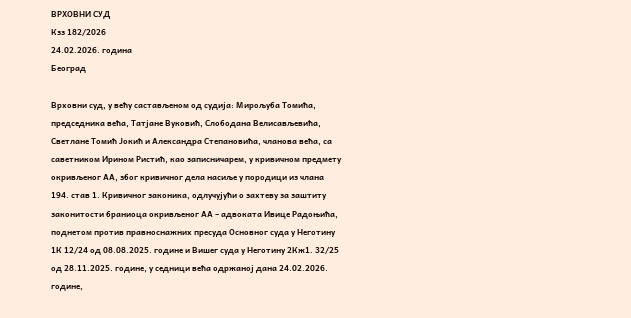ВРХОВНИ СУД
Кзз 182/2026
24.02.2026. година
Београд

Врховни суд, у већу састављеном од судија: Мирољуба Томића, председника већа, Татјане Вуковић, Слободана Велисављевића, Светлане Томић Јокић и Александра Степановића, чланова већа, са саветником Ирином Ристић, као записничарем, у кривичном предмету окривљеног АА, због кривичног дела насиље у породици из члана 194. став 1. Кривичног законика, одлучујући о захтеву за заштиту законитости браниоца окривљеног АА – адвоката Ивице Радоњића, поднетом против правноснажних пресуда Основног суда у Неготину 1К 12/24 од 08.08.2025. године и Вишег суда у Неготину 2Кж1. 32/25 од 28.11.2025. године, у седници већа одржаној дана 24.02.2026. године,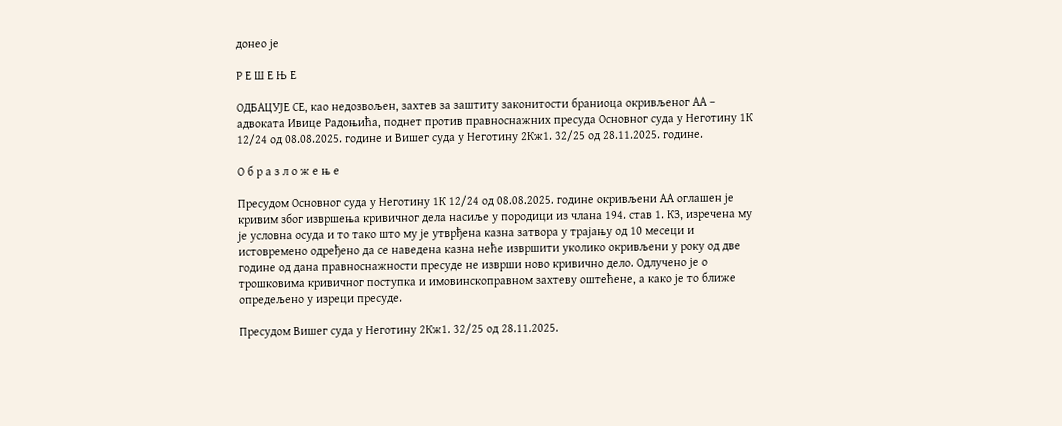донео је

Р Е Ш Е Њ Е

ОДБАЦУЈЕ СЕ, као недозвољен, захтев за заштиту законитости браниоца окривљеног АА – адвоката Ивице Радоњића, поднет против правноснажних пресуда Основног суда у Неготину 1К 12/24 од 08.08.2025. године и Вишег суда у Неготину 2Кж1. 32/25 од 28.11.2025. године.

О б р а з л о ж е њ е

Пресудом Основног суда у Неготину 1К 12/24 од 08.08.2025. године окривљени АА оглашен је кривим због извршења кривичног дела насиље у породици из члана 194. став 1. КЗ, изречена му је условна осуда и то тако што му је утврђена казна затвора у трајању од 10 месеци и истовремено одређено да се наведена казна неће извршити уколико окривљени у року од две године од дана правноснажности пресуде не изврши ново кривично дело. Одлучено је о трошковима кривичног поступка и имовинскоправном захтеву оштећене, а како је то ближе опредељено у изреци пресуде.

Пресудом Вишег суда у Неготину 2Кж1. 32/25 од 28.11.2025.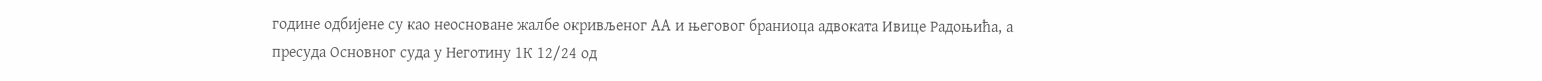године одбијене су као неосноване жалбе окривљеног АА и његовог браниоца адвоката Ивице Радоњића, а пресуда Основног суда у Неготину 1К 12/24 од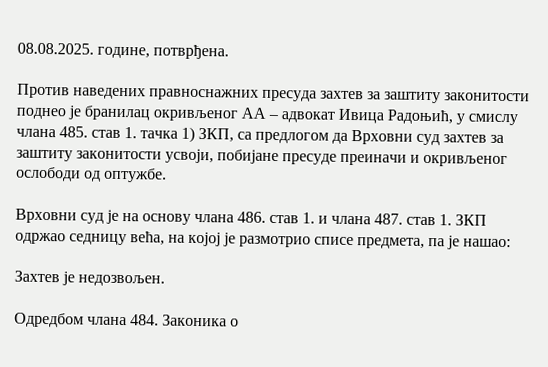08.08.2025. године, потврђена.

Против наведених правноснажних пресуда захтев за заштиту законитости поднео је бранилац окривљеног АА – адвокат Ивица Радоњић, у смислу члана 485. став 1. тачка 1) ЗКП, са предлогом да Врховни суд захтев за заштиту законитости усвоји, побијане пресуде преиначи и окривљеног ослободи од оптужбе.

Врховни суд је на основу члана 486. став 1. и члана 487. став 1. ЗКП одржао седницу већа, на којој је размотрио списе предмета, па је нашао:

Захтев је недозвољен.

Одредбом члана 484. Законика о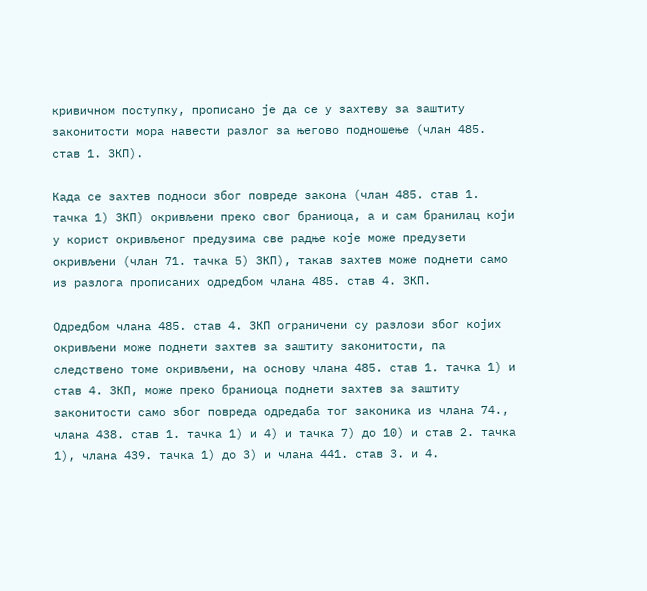кривичном поступку, прописано је да се у захтеву за заштиту законитости мора навести разлог за његово подношење (члан 485. став 1. ЗКП).

Када се захтев подноси због повреде закона (члан 485. став 1. тачка 1) ЗКП) окривљени преко свог браниоца, а и сам бранилац који у корист окривљеног предузима све радње које може предузети окривљени (члан 71. тачка 5) ЗКП), такав захтев може поднети само из разлога прописаних одредбом члана 485. став 4. ЗКП.

Одредбом члана 485. став 4. ЗКП ограничени су разлози због којих окривљени може поднети захтев за заштиту законитости, па следствено томе окривљени, на основу члана 485. став 1. тачка 1) и став 4. ЗКП, може преко браниоца поднети захтев за заштиту законитости само због повреда одредаба тог законика из члана 74., члана 438. став 1. тачка 1) и 4) и тачка 7) до 10) и став 2. тачка 1), члана 439. тачка 1) до 3) и члана 441. став 3. и 4.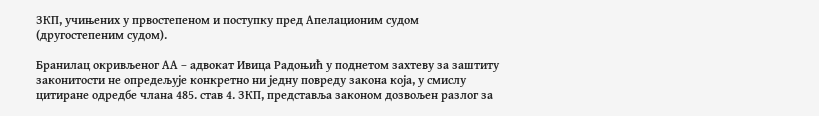ЗКП, учињених у првостепеном и поступку пред Апелационим судом (другостепеним судом).

Бранилац окривљеног АА – адвокат Ивица Радоњић у поднетом захтеву за заштиту законитости не опредељује конкретно ни једну повреду закона која, у смислу цитиране одредбе члана 485. став 4. ЗКП, представља законом дозвољен разлог за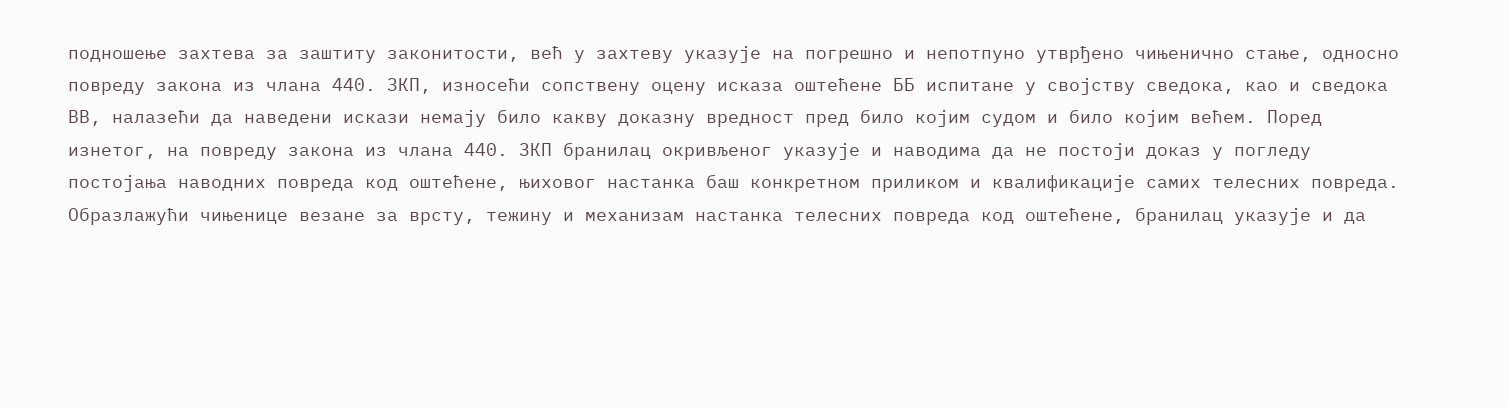подношење захтева за заштиту законитости, већ у захтеву указује на погрешно и непотпуно утврђено чињенично стање, односно повреду закона из члана 440. ЗКП, износећи сопствену оцену исказа оштећене ББ испитане у својству сведока, као и сведока ВВ, налазећи да наведени искази немају било какву доказну вредност пред било којим судом и било којим већем. Поред изнетог, на повреду закона из члана 440. ЗКП бранилац окривљеног указује и наводима да не постоји доказ у погледу постојања наводних повреда код оштећене, њиховог настанка баш конкретном приликом и квалификације самих телесних повреда. Образлажући чињенице везане за врсту, тежину и механизам настанка телесних повреда код оштећене, бранилац указује и да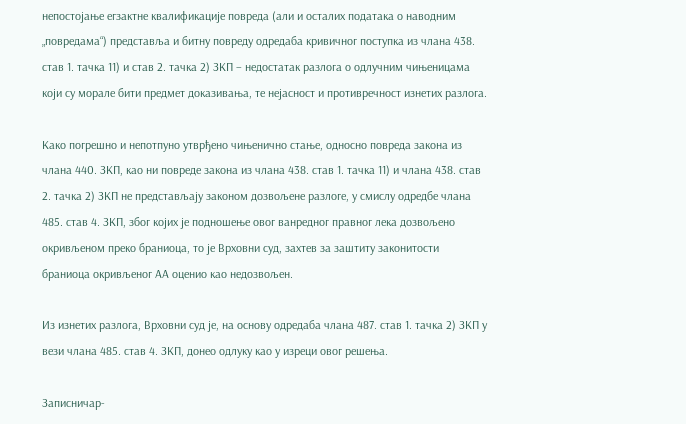непостојање егзактне квалификације повреда (али и осталих података о наводним „повредама“) представља и битну повреду одредаба кривичног поступка из члана 438. став 1. тачка 11) и став 2. тачка 2) ЗКП – недостатак разлога о одлучним чињеницама који су морале бити предмет доказивања, те нејасност и противречност изнетих разлога.

Како погрешно и непотпуно утврђено чињенично стање, односно повреда закона из члана 440. ЗКП, као ни повреде закона из члана 438. став 1. тачка 11) и члана 438. став 2. тачка 2) ЗКП не представљају законом дозвољене разлоге, у смислу одредбе члана 485. став 4. ЗКП, због којих је подношење овог ванредног правног лека дозвољено окривљеном преко браниоца, то је Врховни суд, захтев за заштиту законитости браниоца окривљеног АА оценио као недозвољен.

Из изнетих разлога, Врховни суд је, на основу одредаба члана 487. став 1. тачка 2) ЗКП у вези члана 485. став 4. ЗКП, донео одлуку као у изреци овог решења.

Записничар-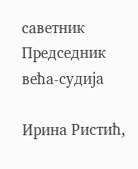саветник                                                                                                                                                                                                                                                                                                                                                                                                Председник већа-судија

Ирина Ристић,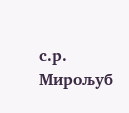с.р.                                                                                                                                                                                                                                                                                                                                                                                                              Мирољуб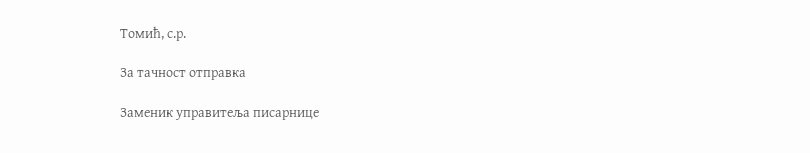Томић, с.р.

За тачност отправка

Заменик управитеља писарнице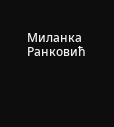Миланка Ранковић